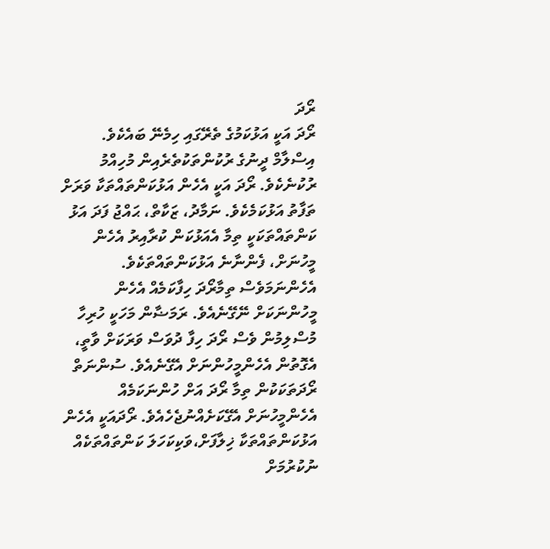ރޯދަ
ރޯދަ އަކީ އަޅުކަމުގެ ތެރޭގައި ހިމެނޭ ބައެކެވެ. އިސްލާމް ދީނުގެ ރުކުންތަކުތެރެއިން މުހިއްމު ރުކުނެކެވެ. ރޯދަ އަކީ އެހެން އަޅުކަންތައްތަކާ ވަރަށް ތަފާތު އަޅުކަމެކެވެ. ނަމާދު، ޒަކާތް، ޙައްޖު ފަދަ އަޅު ކަންތައްތަކަކީ ތިމާ އެއަޅުކަން ކުރާއިރު އެހެން މީހުނަށް، ފެންނާނެ އަޅުކަންތައްތަކެވެ. އެހެންނަމަވެސް ތިމާރޯދަ ހިފާކަމެއް އެހެން މީހުންނަކަށް ނޭގޭނެއެވެ. ރަމަޟާން މަހަކީ ހުރިހާ މުސްލިމުން ވެސް ރޯދަ ހިފާ ދުވަސް ވަރަކަށް ވާތީ، އެގޮތުން އެހެންމީހުންނަށް އެގޭނެއެވެ. ސުންނަތް ރޯދަތަކަކުން ތިމާ ރޯދަ އަށް ހުންނަކަމެއް އެހެންމީހުނަށް އެގޭކަށެއްނުޖެހެއެވެ. ރޯދައަކީ އެހެން އަޅުކަންތައްތަކާ ޚިލާފަށް،ވަކިކަހަލަ ކަންތައްތަކެއް ނުކުރުމަށް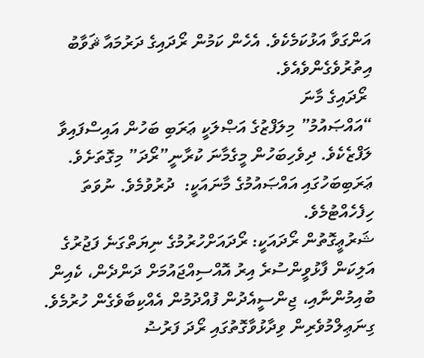އަންގަވާ އަޅުކަމެކެވެ. އެހެން ކަމުން ރޯދައިގެ ދަރުމައާ ޘަވާބު އިތުރުވެގެންވެއެވެ.
 ރޯދައިގެ މާނަ
“އައްޞައުމު” މިލަފްޒުގެ އަޞްލަކީ ޢަރަބި ބަހުން އައިސްފައިވާ ލަފްޒެކެވެ. ދިވެހިބަހުން މީގެމާނަ ކުރާނީ”ރޯދަ” މިގޮތަށެވެ.
ޢަރަބިބަހުގައި އައްޞައުމުގެ މާނައަކީ:  ދުރުވުމެވެ. ނުވަތަ ހިފެހެއްޓުމެވެ.
ޝަރުޢީގޮތުން ރޯދައަކީ: ރޯދައަށްހުރުމުގެ ނިޔަތްގަނެ ފަޖުރުގެ އަލިކަން ފާޅުވީންސުރެ އިރު އޮއްސިއްޖައުމަށް ދަންދެން، ކެއިން ބުއިމުންނާއި، ޖިންސީއެދުން ފުއްދުމުން އެއްކިބާވެގެން ހުރުމެވެ.
ގިނަޢިލްމުވެރިން ވިދާޅުވާގޮތުގައި ރޯދަ ފަރުޟު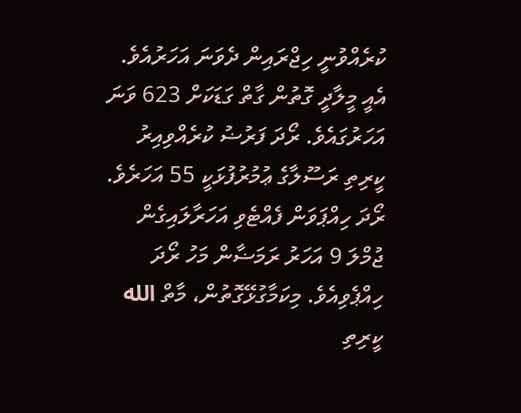ކުރެއްވުނީ ހިޖްރައިން ދެވަނަ އަހަރުއެވެ. އެއީ މީލާދީ ގޮތުން ގާތް ގަޑަކަށް 623 ވަނަ އަހަރުގައެވެ. ރޯދަ ފަރުޟު ކުރެއްވިއިރު ކީރިތި ރަސޫލާގެ ޢުމުރުފުޅަކީ 55 އަހަރެވެ. ރޯދަ ހިއްޕަވަން ފެއްޓެވި އަހަރާލައިގެން ޖުމްލަ 9 އަހަރު ރަމަޟާން މަހު ރޯދަ ހިއްޕެވިއެވެ. މިކަމާގުޅޭގޮތުން، މާތް الله ކީރިތި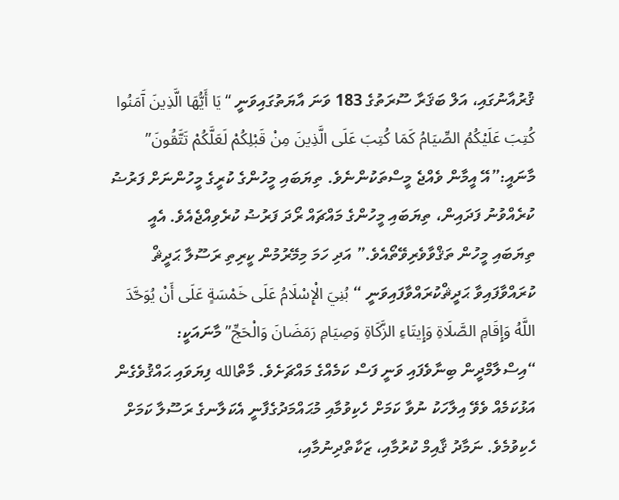ޤުރުއާނުގައި، އަލް ބަޤަރާ ސޫރަތުގެ 183 ވަނަ އާޔަތުގައިވަނީ “يَا أَيُّهَا الَّذِينَ آَمَنُوا كُتِبَ عَلَيْكُمُ الصِّيَامُ كَمَا كُتِبَ عَلَى الَّذِينَ مِنْ قَبْلِكُمْ لَعَلَّكُمْ تَتَّقُونَ” މާނައީ:”އޭ އީމާން ވެއްޖެ މީސްތަކުންނެވެ. ތިޔަބައި މީހުންގެ ކުރީގެ މީހުންނަށް ފަރުޟު ކުރެއްވުނު ފަދައިން، ތިޔަބައި މީހުންގެ މައްޗައް ރޯދަ ފަރުޟު ކުރެވިއްޖެއެވެ. އެއީ ތިޔަބައި މީހުން ތަޤްވާވެރިވޭތޯއެވެ.” އަދި ހަމަ މިމޭރުމުން ކީރިތި ރަސޫލާ ޙަދީޘް ކުރައްވާފައިވާ ޙަދީޘްކުރައްވާފައިވަނީ “ بُنِيَ الْإِسْلَامُ عَلَى خَمْسَةٍ عَلَى أَنْ يُوَحَّدَ اللَّهُ وَإِقَامِ الصَّلَاةِ وَإِيتَاءِ الزَّكَاةِ وَصِيَامِ رَمَضَانَ وَالْحَجِّ” މާނައަކީ: “އިސްލާމްދީން ބިނާވެފައި ވަނީ ފަސް ކަމެއްގެ މައްޗަށެވެ. މާތްالله ފިޔަވައި ޙައްޤުވެގެން އަޅުކަމެއް ވެވޭ އިލާހަކު ނުވާ ކަމަށް ހެކިވުމާއި މުޙައްމަދުގެފާނީ އެކަލާނގެ ރަސޫލާ ކަމަށް ހެކިވުމެވެ. ނަމާދު ޤާއިމް ކުރުމާއި، ޒަކާތްދިނުމާއި،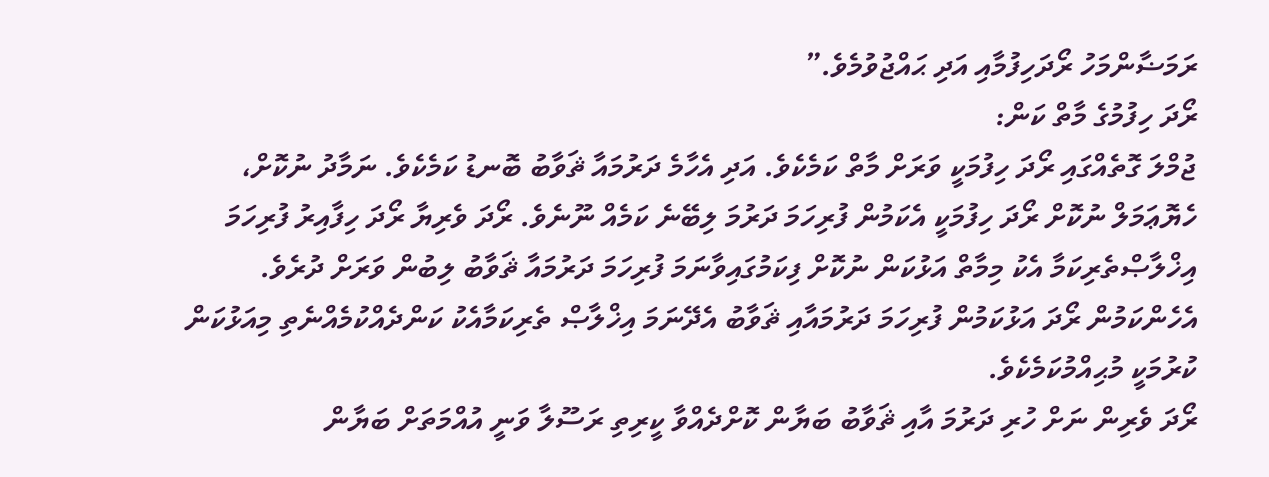ރަމަޟާންމަހު ރޯދަހިފުމާއި އަދި ޙައްޖުވުމެވެ.”
ރޯދަ ހިފުމުގެ މާތް ކަން:
ޖުމްލަ ގޮތެއްގައި ރޯދަ ހިފުމަކީ ވަރަށް މާތް ކަމެކެވެ. އަދި އެހާމެ ދަރުމައާ ޘަވާބު ބޮނޑު ކަމެކެވެ. ނަމާދު ނުކޮށް، ހެޔޮޢަމަލް ނުކޮށް ރޯދަ ހިފުމަކީ އެކަމުން ފުރިހަމަ ދަރުމަ ލިބޭނެ ކަމެއް ނޫނެވެ. ރޯދަ ވެރިޔާ ރޯދަ ހިފާއިރު ފުރިހަމަ އިޚްލާޞްތެރިކަމާ އެކު މިމާތް އަޅުކަން ނުކޮށް ފިކަމުގައިވާނަމަ ފުރިހަމަ ދަރުމައާ ޘަވާބު ލިބުން ވަރަށް ދުރެވެ. އެހެންކަމުން ރޯދަ އަޅުކަމުން ފުރިހަމަ ދަރުމައާއި ޘަވާބު އެދޭނަމަ އިޚްލާޞް ތެރިކަމާއެކު ކަންދެއްކުމެއްނެތި މިއަޅުކަން ކުރުމަކީ މުޙިއްމުކަމެކެވެ.
ރޯދަ ވެރިން ނަށް ހުރި ދަރުމަ އާއި ޘަވާބު ބަޔާން ކޮށްދެއްވާ ކީރިތި ރަސޫލާ ވަނީ އުއްމަތަށް ބަޔާން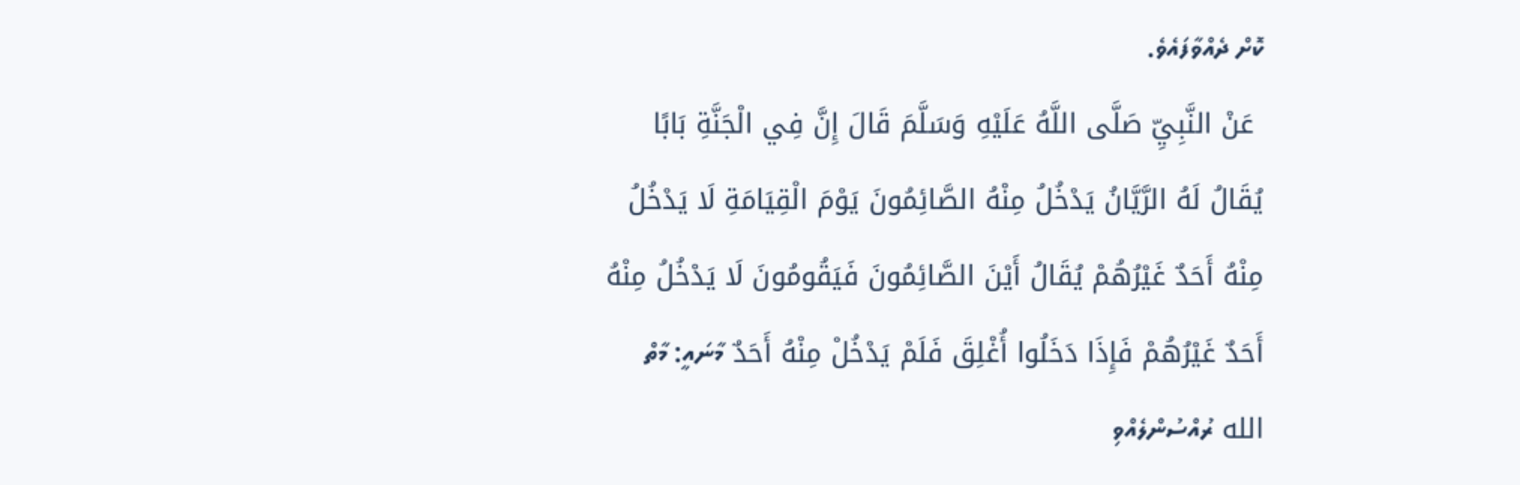ކޮށް ދެއްވާފައެވެ.
 عَنْ النَّبِيِّ صَلَّى اللَّهُ عَلَيْهِ وَسَلَّمَ قَالَ إِنَّ فِي الْجَنَّةِ بَابًا يُقَالُ لَهُ الرَّيَّانُ يَدْخُلُ مِنْهُ الصَّائِمُونَ يَوْمَ الْقِيَامَةِ لَا يَدْخُلُ مِنْهُ أَحَدٌ غَيْرُهُمْ يُقَالُ أَيْنَ الصَّائِمُونَ فَيَقُومُونَ لَا يَدْخُلُ مِنْهُ أَحَدٌ غَيْرُهُمْ فَإِذَا دَخَلُوا أُغْلِقَ فَلَمْ يَدْخُلْ مِنْهُ أَحَدٌ މާނައީ: މާތް الله ރުއްސުންލެއްވި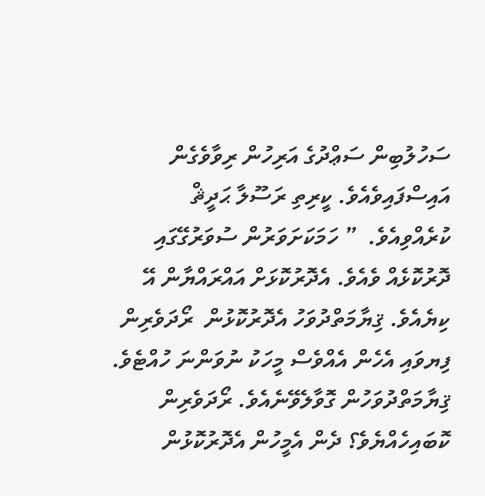ސަހުލުބިން ސަޢްދުގެ އަރިހުން ރިވާވެގެން އައިސްފައިވެއެވެ. ކީރިތި ރަސޫލާ ޙަދީޘް ކުރެއްވިއެވެ.  ” ހަމަކަށަވަރުން ސުވަރުގޭގައި ދޮރުކޮޅެއް ވެއެވެ. އެދޮރުކޮޅަށް އައްރައްޔާން އޭ ކިޔެއެވެ. ޤިޔާމަތްދުވަހު އެދޮރުކޮޅުން  ރޯދަވެރިން ފިޔވައި އެހެން އެއްވެސް މީހަކު ނުވަންނަ ހުއްޓެވެ. ޤިޔާމަތްދުވަހުން ގޮވާލެވޭނެއެވެ. ރޯދަވެރިން ކޮބައިހެއްޔެވެ؟ ދެން އެމީހުން އެދޮރުކޮޅުން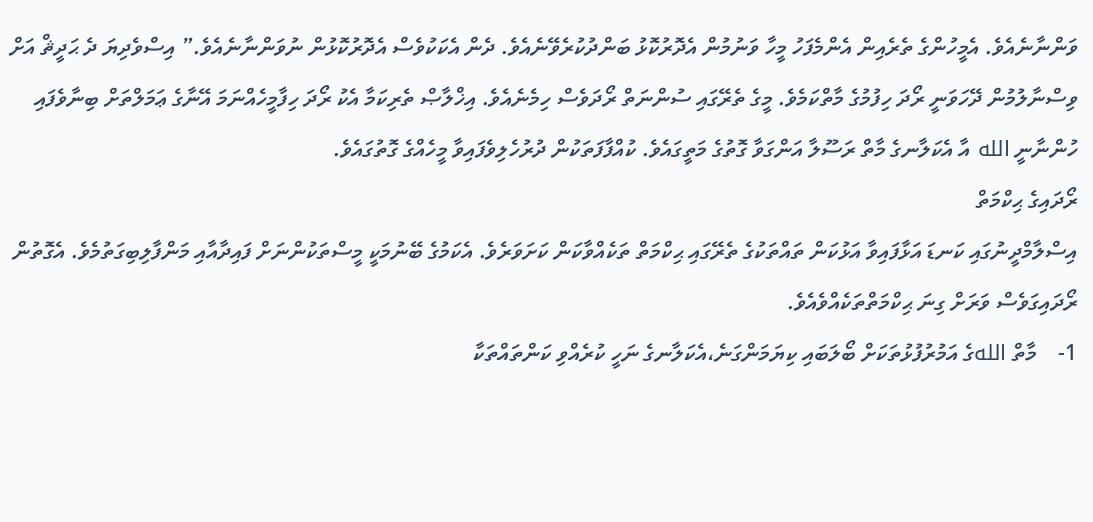ވަންނާނެއެވެ. އެމީހުންގެ ތެރެއިން އެންމެފަހު މީހާ ވަނުމުން އެދޮރުކޮޅު ބަންދުކުރެވޭނެއެވެ. ދެން އެކަކުވެސް އެދޮރުކޮޅުން ނުވަންނާނެއެވެ.” އިސްވެދިޔަ ދެ ޙަދީޘް އަށް ވިސްނާލުމުން ދޭހަވަނީ ރޯދަ ހިފުމުގެ މާތްކަމެވެ. މީގެ ތެރޭގައި ސުންނަތް ރޯދަވެސް ހިމެނެއެވެ. އިޚްލާޞް ތެރިކަމާ އެކު ރޯދަ ހިފާމީހެއްނަމަ އޭނާގެ ޢަމަލްތަށް ބިނާވެފައި ހުންނާނީ الله އާ އެކަލާނގެ މާތް ރަސޫލާ އަންގަވާ ގޮތުގެ މަތީގައެވެ. ކުއްފާފަތަކުން ދުރުހެލިވެފައިވާ މީހެއްގެ ގޮތުގައެވެ.
ރޯދައިގެ ޙިކްމަތް
އިސްލާމްދީނުގައި ކަނޑަ އަޅާފައިވާ އަޅުކަން ތައްތަކުގެ ތެރޭގައި ޙިކްމަތް ތަކެއްވާކަން ކަށަވަރެވެ. އެކަމުގެ ބޭނުމަކީ މީސްތަކުންނަށް ފައިދާއާއި މަންފާލިބިގަތުމެވެ. އެގޮތުން ރޯދައިގަވެސް ވަރަށް ގިނަ ޙިކްމަތްތަކެއްވެއެވެ.
1-    މާތް اللهގެ އަމުރުފުޅުތަކަށް ބޯލަބައި ކިޔަމަންގަނެ،އެކަލާނގެ ނަހީ ކުރެއްވި ކަންތައްތަކާ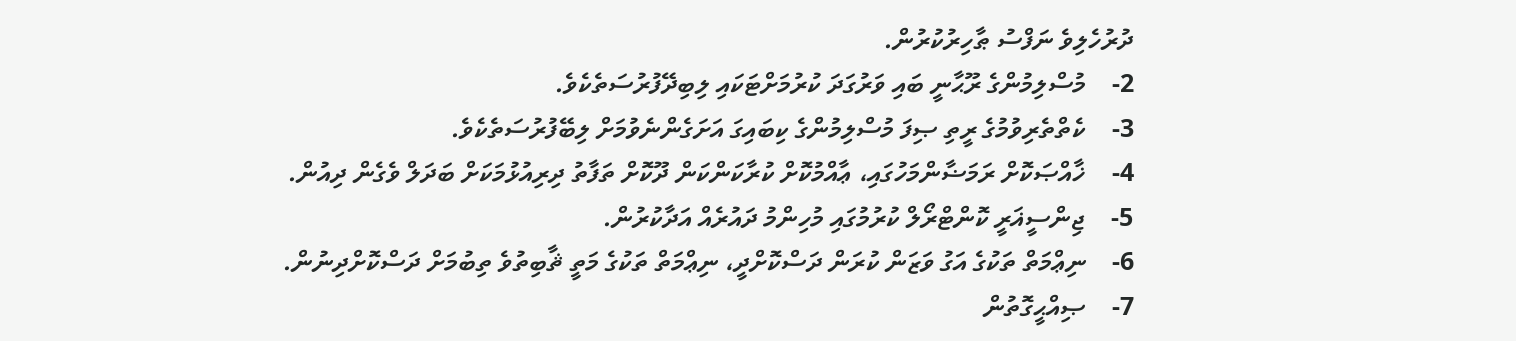ދުރުހެލިވެ ނަފްސު ޠާހިރުކުރުން.
2-    މުސްލިމުންގެ ރޫޙާނީ ބައި ވަރުގަދަ ކުރުމަށްޓަކައި ލިބިދޭފުރުސަތެކެވެ.
3-    ކެތްތެރިވުމުގެ ރީތި ޞިފަ މުސްލިމުންގެ ކިބައިގަ އަށަގެންނެވުމަށް ލިބޭފުރުސަތެކެވެ.
4-    ޚާއްޞަކޮށް ރަމަޟާންމަހުގައި، ޢާއްމުކޮށް ކުރާކަންކަން ދޫކޮށް ތަފާތު ދިރިއުޅުމަކަށް ބަދަލް ވެގެން ދިއުން.
5-    ޖިންސީޣަރީ ކޮންޓްރޯލް ކުރުމުގައި މުހިންމު ދައުރެއް އަދާކުރުން.
6-    ނިޢްމަތް ތަކުގެ އަގު ވަޒަން ކުރަން ދަސްކޮށްދީ، ނިޢްމަތް ތަކުގެ މަތީ ޘާބިތުވެ ތިބުމަށް ދަސްކޮށްދިނުން.
7-    ޞިއްޙީގޮތުން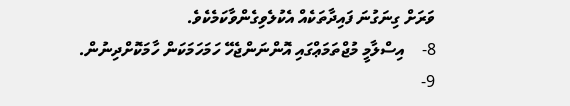ވަރަށް ގިނަގުނަ ފައިދާތަކެއް އެކުލެވިގެންވާކަމެކެވެ.
8-    އިސްލާމީ މުޖްތަމަޢްގައި އޮންނަންޖެހޭ ހަމަހަމަކަން ހާމަކޮށްދިނުން.
9-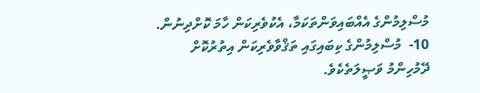މުސްލިމުންގެ އެއްބައިވަންތަކަމާ، އެކުވެރިކަން ހާމަ ކޮށްދިނުން.
10-  މުސްލިމުންގެ ކިބައިގައި ތަޤްވާވެރިކަން އިތުރުކޮށް ދޭމުހިންމު ވަޞީލަތެކެވެ.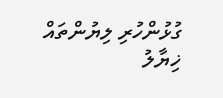ގުޅުންހުރި ލިޔުންތައް
ޚިޔާލު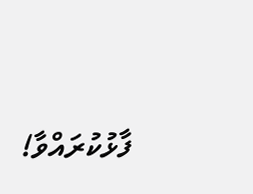ފާޅުކުރައްވާ!